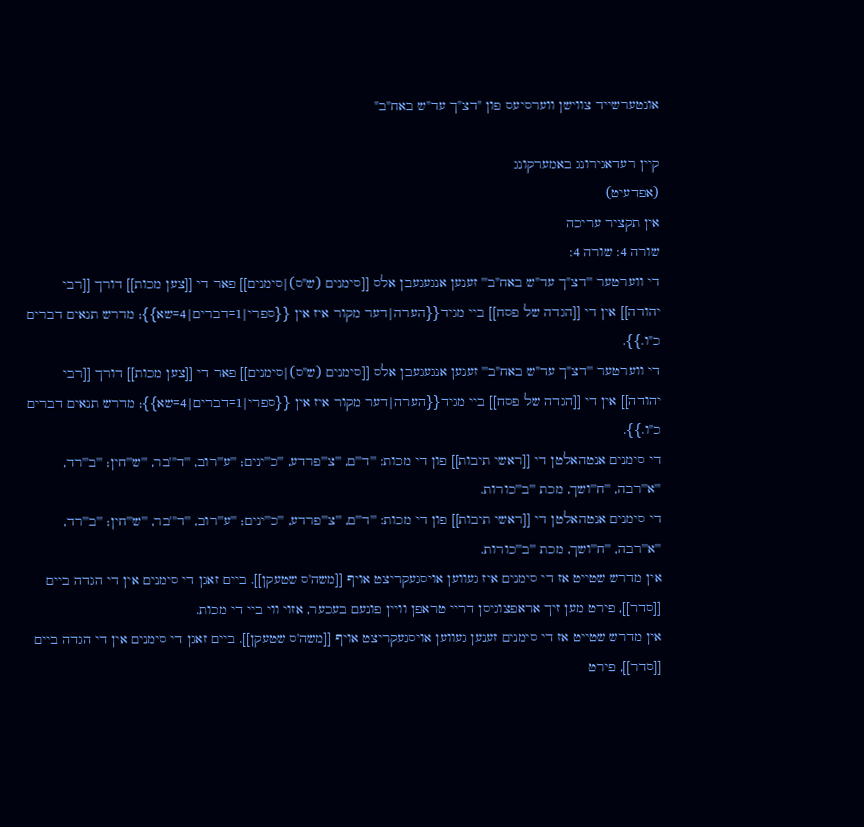אונטערשייד צווישן ווערסיעס פון "דצ"ך עד"ש באח"ב"

קיין רעדאגירונג באמערקונג
(אפדעיט)
אין תקציר עריכה
שורה 4: שורה 4:
די ווערטער '''דצ"ך עד"ש באח"ב''' זענען אנגעגעבן אלס [[סימנים (ש"ס)|סימנים]] פאר די [[צען מכות]] דורך [[רבי יהודה]] אין די [[הגדה של פסח]] ביי מגיד{{הערה|דער מקור איז אין {{ספרי|1=דברים|4=שא}}; מדרש תנאים דברים כ"ו.}}.
די ווערטער '''דצ"ך עד"ש באח"ב''' זענען אנגעגעבן אלס [[סימנים (ש"ס)|סימנים]] פאר די [[צען מכות]] דורך [[רבי יהודה]] אין די [[הגדה של פסח]] ביי מגיד{{הערה|דער מקור איז אין {{ספרי|1=דברים|4=שא}}; מדרש תנאים דברים כ"ו.}}.
די סימנים אנטהאלטן די [[ראשי תיבות]] פון די מכות: '''ד'''ם, '''צ'''פרדע, '''כ'''ינים; '''ע'''רוב, '''ד'''בר, '''ש'''חין; '''ב'''רד, '''א'''רבה, '''ח'''ושך, מכת '''ב'''כורות.
די סימנים אנטהאלטן די [[ראשי תיבות]] פון די מכות: '''ד'''ם, '''צ'''פרדע, '''כ'''ינים; '''ע'''רוב, '''ד'''בר, '''ש'''חין; '''ב'''רד, '''א'''רבה, '''ח'''ושך, מכת '''ב'''כורות.
אין מדרש שטייט אז די סימנים איז געווען אויסגעקריצט אויף [[משה'ס שטעקן]]. ביים זאגן די סימנים אין די הגדה ביים [[סדר]], פירט מען זיך אראפצוגיסן דריי טראפן וויין פונעם בעכער, אזוי ווי ביי די מכות.
אין מדרש שטייט אז די סימנים זענען געווען אויסגעקריצט אויף [[משה'ס שטעקן]]. ביים זאגן די סימנים אין די הגדה ביים [[סדר]], פירט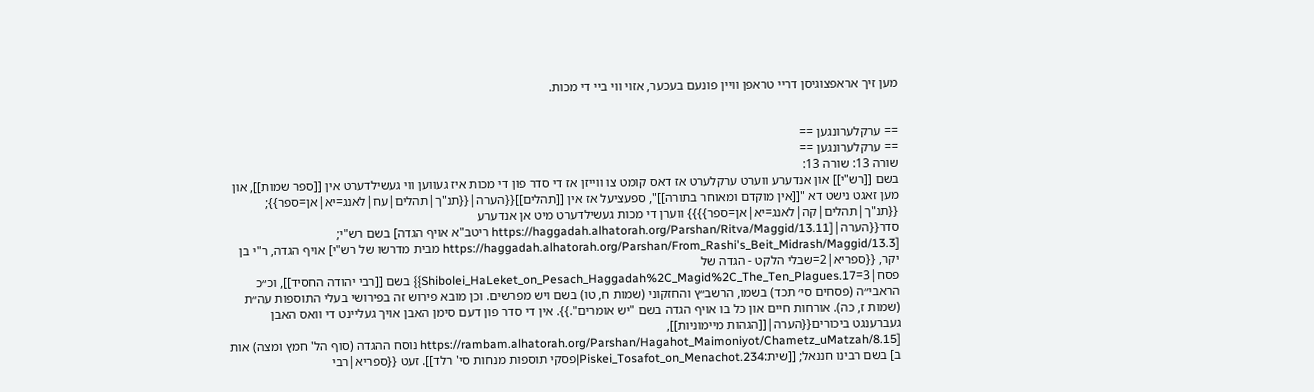מען זיך אראפצוגיסן דריי טראפן וויין פונעם בעכער, אזוי ווי ביי די מכות.


== ערקלערונגען ==
== ערקלערונגען ==
שורה 13: שורה 13:
בשם [[רש"י]] און אנדערע ווערט ערקלערט אז דאס קומט צו ווייזן אז די סדר פון די מכות איז געווען ווי געשילדערט אין [[ספר שמות]], און מען זאגט נישט דא "[[אין מוקדם ומאוחר בתורה]]", ספעציעל אז אין [[תהלים]]{{הערה|{{תנ"ך|תהלים|עח|לאנג=יא|אן=ספר}}; {{תנ"ך|תהלים|קה|לאנג=יא|אן=ספר}}}} ווערן די מכות געשילדערט מיט אן אנדערע סדר{{הערה|[https://haggadah.alhatorah.org/Parshan/Ritva/Maggid/13.11 ריטב"א אויף הגדה] בשם רש"י; [https://haggadah.alhatorah.org/Parshan/From_Rashi's_Beit_Midrash/Maggid/13.3 מבית מדרשו של רש"י] אויף הגדה, ר"י בן יקר, {{ספריא|2=שבלי הלקט - הגדה של פסח|3=Shibolei_HaLeket_on_Pesach_Haggadah%2C_Magid%2C_The_Ten_Plagues.17}} בשם [[רבי יהודה החסיד]], וכ״כ הראבי״ה (פסחים סי׳ תכד) בשמו, הרשב״ץ והחזקוני (שמות ח, טו) בשם ויש מפרשים. וכן מובא פירוש זה בפירושי בעלי התוספות עה״ת (שמות ז, כה). אורחות חיים און כל בו אויף הגדה בשם "יש אומרים".}}. אין די סדר פון דעם סימן האבן אויך געליינט די וואס האבן געברענגט ביכורים{{הערה|[[הגהות מיימוניות]], [https://rambam.alhatorah.org/Parshan/Hagahot_Maimoniyot/Chametz_uMatzah/8.15 נוסח ההגדה (סוף הל' חמץ ומצה) אות ב] בשם רבינו חננאל; [[שית:Piskei_Tosafot_on_Menachot.234|פסקי תוספות מנחות סי' רלד]]. זעט {{ספריא|רבי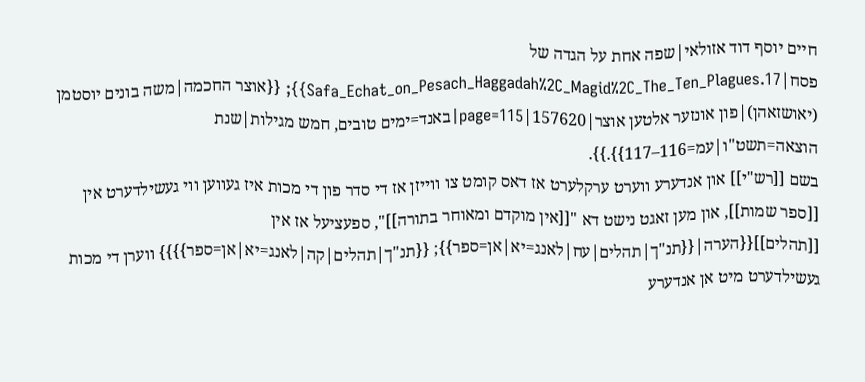חיים יוסף דוד אזולאי|שפה אחת על הגדה של פסח|Safa_Echat_on_Pesach_Haggadah%2C_Magid%2C_The_Ten_Plagues.17}}; {{אוצר החכמה|משה בונים יוסטמן (יאושזאהן)|פון אונזער אלטען אוצר|157620|page=115|באנד=ימים טובים, חמש מגילות|שנת הוצאה=תשט"ו|עמ=116–117}}.}}.
בשם [[רש"י]] און אנדערע ווערט ערקלערט אז דאס קומט צו ווייזן אז די סדר פון די מכות איז געווען ווי געשילדערט אין [[ספר שמות]], און מען זאגט נישט דא "[[אין מוקדם ומאוחר בתורה]]", ספעציעל אז אין [[תהלים]]{{הערה|{{תנ"ך|תהלים|עח|לאנג=יא|אן=ספר}}; {{תנ"ך|תהלים|קה|לאנג=יא|אן=ספר}}}} ווערן די מכות געשילדערט מיט אן אנדערע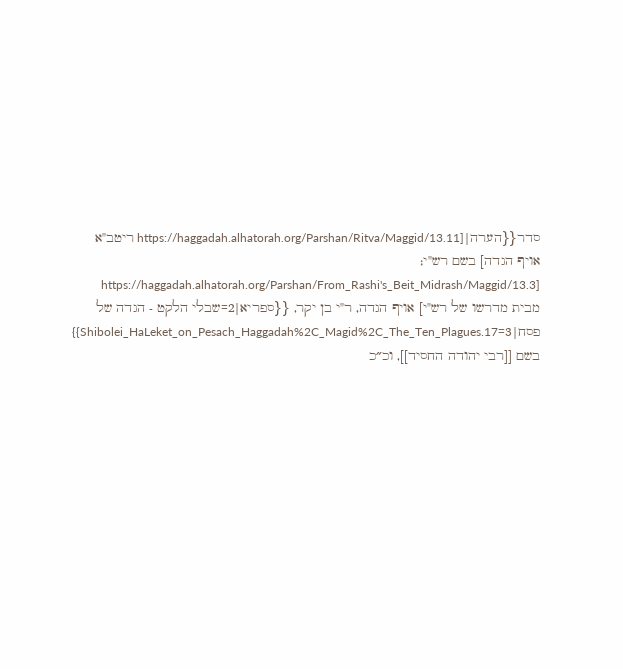סדר{{הערה|[https://haggadah.alhatorah.org/Parshan/Ritva/Maggid/13.11 ריטב"א אויף הגדה] בשם רש"י; [https://haggadah.alhatorah.org/Parshan/From_Rashi's_Beit_Midrash/Maggid/13.3 מבית מדרשו של רש"י] אויף הגדה, ר"י בן יקר, {{ספריא|2=שבלי הלקט - הגדה של פסח|3=Shibolei_HaLeket_on_Pesach_Haggadah%2C_Magid%2C_The_Ten_Plagues.17}} בשם [[רבי יהודה החסיד]], וכ״כ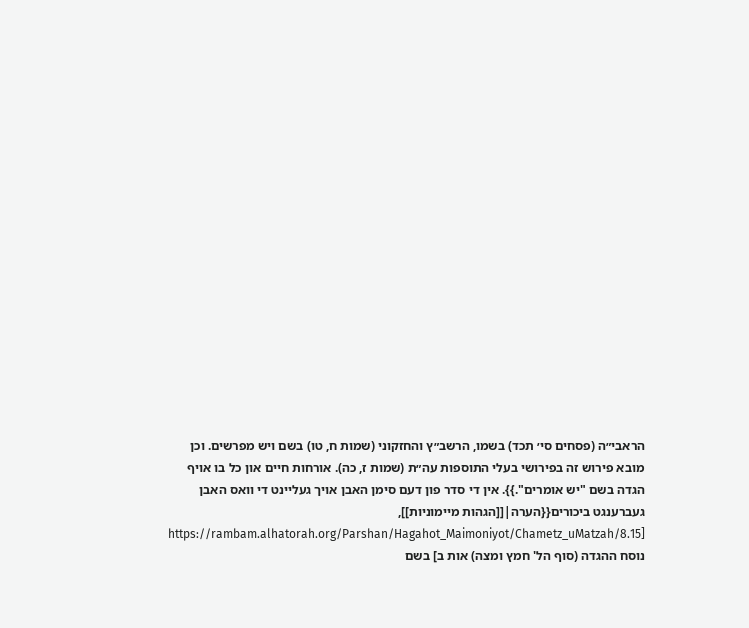הראבי״ה (פסחים סי׳ תכד) בשמו, הרשב״ץ והחזקוני (שמות ח, טו) בשם ויש מפרשים. וכן מובא פירוש זה בפירושי בעלי התוספות עה״ת (שמות ז, כה). אורחות חיים און כל בו אויף הגדה בשם "יש אומרים".}}. אין די סדר פון דעם סימן האבן אויך געליינט די וואס האבן געברענגט ביכורים{{הערה|[[הגהות מיימוניות]], [https://rambam.alhatorah.org/Parshan/Hagahot_Maimoniyot/Chametz_uMatzah/8.15 נוסח ההגדה (סוף הל' חמץ ומצה) אות ב] בשם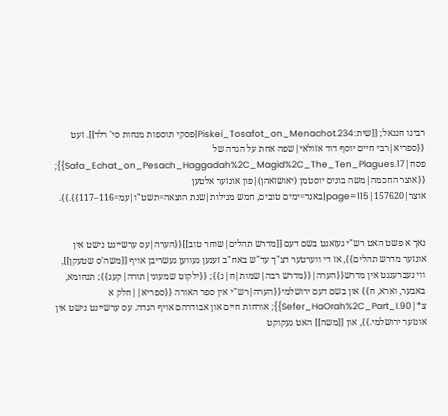רבינו חננאל; [[שית:Piskei_Tosafot_on_Menachot.234|פסקי תוספות מנחות סי' רלד]]. זעט {{ספריא|רבי חיים יוסף דוד אזולאי|שפה אחת על הגדה של פסח|Safa_Echat_on_Pesach_Haggadah%2C_Magid%2C_The_Ten_Plagues.17}}; {{אוצר החכמה|משה בונים יוסטמן (יאושזאהן)|פון אונזער אלטען אוצר|157620|page=115|באנד=ימים טובים, חמש מגילות|שנת הוצאה=תשט"ו|עמ=116–117}}.}}.


נאך א פשט האט רש"י געזאגט בשם דעם [[מדרש תהלים|שוחר טוב]]{{הערה|עס ערשיינט נישט אין אונזער מדרש תהלים}}, אז די ווערטער דצ"ך עד"ש באח"ב זענען געווען געשריבן אויף [[משה'ס שטעקן]], ווי געברענגט אין מדרש{{הערה|{{מדרש רבה|שמות|ח|ג}}; {{ילקוט שמעוני|תורה|קעג}}; תנחומא, באבער, וארא, ח}} און בשם דעם ירושלמי{{הערה|רש"י אין ספר האורה {{ספריא||חלק א צ*|Sefer_HaOrah%2C_Part_I.90}}; אורחות חיים און אבודרהם אויף הגדה. עס ערשיינט נישט אין אונזער ירושלמי.}}, און [[משה]] האט געקוקט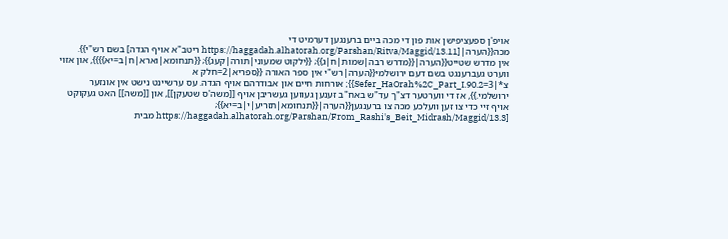אויפ'ן ספעציפישן אות פון די מכה ביים ברענגען דערמיט די מכה{{הערה|[https://haggadah.alhatorah.org/Parshan/Ritva/Maggid/13.11 ריטב"א אויף הגדה] בשם רש"י}}.
אין מדרש שטייט{{הערה|{{מדרש רבה|שמות|ח|ג}}; {{ילקוט שמעוני|תורה|קעג}}; {{תנחומא|וארא|ח|ב=יא}}}}, און אזוי ווערט געברענגט בשם דעם ירושלמי{{הערה|רש"י אין ספר האורה {{ספריא|2=חלק א צ*|3=Sefer_HaOrah%2C_Part_I.90.2}}; אורחות חיים און אבודרהם אויף הגדה. עס ערשיינט נישט אין אונזער ירושלמי.}}, אז די ווערטער דצ"ך עד"ש באח"ב זענען געווען געשריבן אויף [[משה'ס שטעקן]], און [[משה]] האט געקוקט אויף זיי כדי צו זען וועלכע מכה צו ברענגען{{הערה|{{תנחומא|תזריע|י|ב=יא}}; [https://haggadah.alhatorah.org/Parshan/From_Rashi's_Beit_Midrash/Maggid/13.3 מבית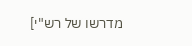מדרשו של רש"י]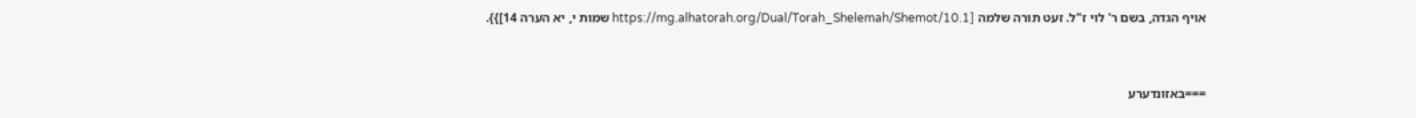אויף הגדה, בשם ר' לוי ז"ל. זעט תורה שלמה [https://mg.alhatorah.org/Dual/Torah_Shelemah/Shemot/10.1 שמות י, יא הערה 14]}}.


===באזונדערע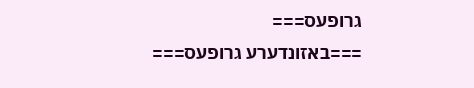גרופעס===
===באזונדערע גרופעס===